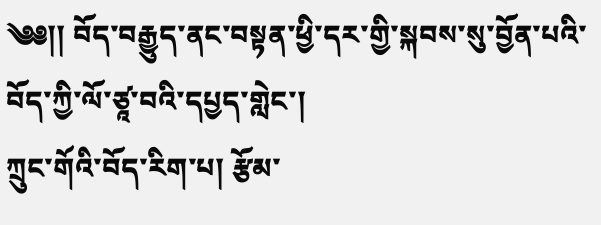༄༅།། བོད་བརྒྱུད་ནང་བསྟན་ཕྱི་དར་གྱི་སྐབས་སུ་བྱོན་པའི་བོད་ཀྱི་ལོ་ཙཱ་བའི་དཔྱད་གླེང་།
ཀྲུང་གོའི་བོད་རིག་པ། རྩོམ་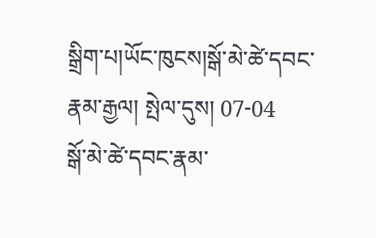སྒྲིག་པ།ཡོང་ཁུངས།སྒོ་མེ་ཚེ་དབང་རྣམ་རྒྱལ། སྤེལ་དུས། 07-04
སྒོ་མེ་ཚེ་དབང་རྣམ་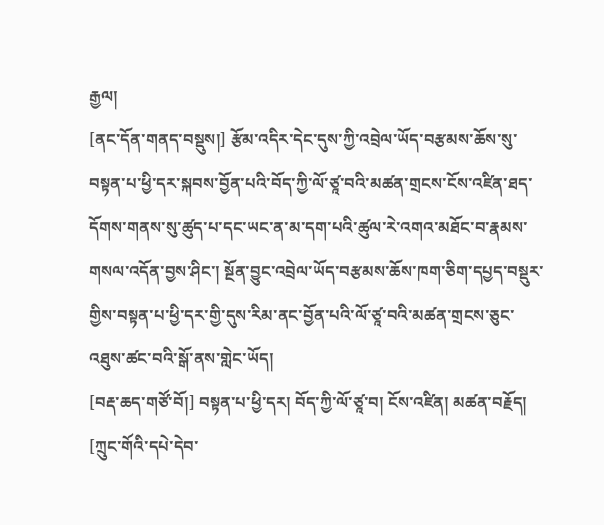རྒྱལ།
[ནང་དོན་གནད་བསྡུས།] རྩོམ་འདིར་དེང་དུས་ཀྱི་འབྲེལ་ཡོད་བརྩམས་ཆོས་སུ་བསྟན་པ་ཕྱི་དར་སྐབས་བྱོན་པའི་བོད་ཀྱི་ལོ་ཙཱ་བའི་མཚན་གྲངས་ངོས་འཛིན་ཐད་དོགས་གནས་སུ་ཚུད་པ་དང་ཡང་ན་མ་དག་པའི་ཚུལ་རེ་འགའ་མཐོང་བ་རྣམས་གསལ་འདོན་བྱས་ཤིང་། སྔོན་བྱུང་འབྲེལ་ཡོད་བརྩམས་ཆོས་ཁག་ཅིག་དཔྱད་བསྡུར་གྱིས་བསྟན་པ་ཕྱི་དར་གྱི་དུས་རིམ་ནང་བྱོན་པའི་ལོ་ཙཱ་བའི་མཚན་གྲངས་ཅུང་འཐུས་ཚང་བའི་སྒོ་ནས་གླེང་ཡོད།
[བརྡ་ཆད་གཙོ་བོ།] བསྟན་པ་ཕྱི་དར། བོད་ཀྱི་ལོ་ཙཱ་བ། ངོས་འཛིན། མཚན་བརྗོད།
[ཀྲུང་གོའི་དཔེ་དེབ་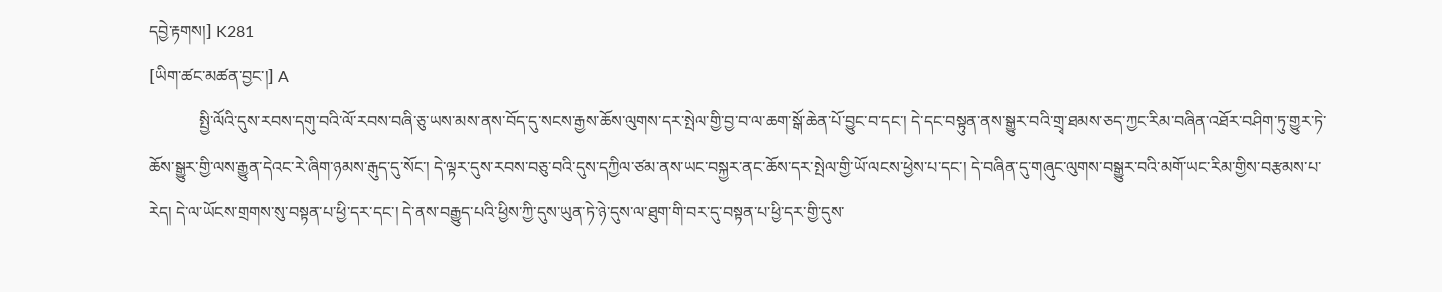དབྱེ་རྟགས།] K281
[ཡིག་ཚང་མཚན་བྱང་།] A
            སྤྱི་ལོའི་དུས་རབས་དགུ་བའི་ལོ་རབས་བཞི་ཅུ་ཡས་མས་ནས་བོད་དུ་སངས་རྒྱས་ཆོས་ལུགས་དར་སྤེལ་གྱི་བྱ་བ་ལ་ཆག་སྒོ་ཆེན་པོ་བྱུང་བ་དང་། དེ་དང་བསྟུན་ནས་སྒྱུར་བའི་གྲྭ་ཐམས་ཅད་ཀྱང་རིམ་བཞིན་འཐོར་བཤིག་ཏུ་གྱུར་ཏེ་ཆོས་སྒྱུར་གྱི་ལས་རྒྱུན་དེའང་རེ་ཞིག་ཉམས་རྒུད་དུ་སོང་། དེ་ལྟར་དུས་རབས་བཅུ་བའི་དུས་དཀྱིལ་ཙམ་ནས་ཡང་བསྐྱར་ནང་ཆོས་དར་སྤེལ་གྱི་ཡོ་ལངས་ཕྱེས་པ་དང་། དེ་བཞིན་དུ་གཞུང་ལུགས་བསྒྱུར་བའི་མགོ་ཡང་རིམ་གྱིས་བརྩམས་པ་རེད། དེ་ལ་ཡོངས་གྲགས་སུ་བསྟན་པ་ཕྱི་དར་དང་། དེ་ནས་བརྒྱུད་པའི་ཕྱིས་ཀྱི་དུས་ཡུན་ཏེ་ཉེ་དུས་ལ་ཐུག་གི་བར་དུ་བསྟན་པ་ཕྱི་དར་གྱི་དུས་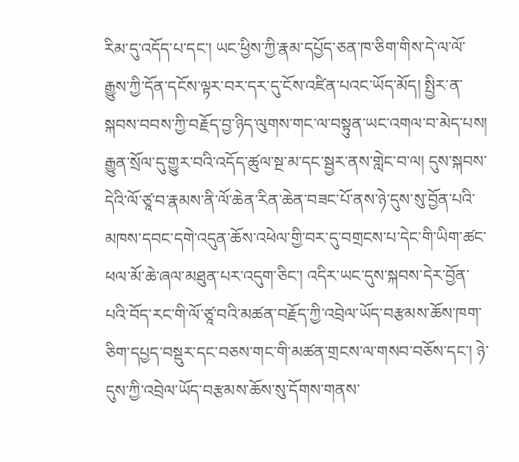རིམ་དུ་འདོད་པ་དང་། ཡང་ཕྱིས་ཀྱི་རྣམ་དཔྱོད་ཅན་ཁ་ཅིག་གིས་དེ་ལ་ལོ་རྒྱུས་ཀྱི་དོན་དངོས་ལྟར་བར་དར་དུ་ངོས་འཛིན་པའང་ཡོད་མོད། སྤྱིར་ན་སྐབས་བབས་ཀྱི་བརྗོད་བྱ་ཉིད་ལུགས་གང་ལ་བསྟུན་ཡང་འགལ་བ་མེད་པས། རྒྱུན་སྲོལ་དུ་གྱུར་བའི་འདོད་ཚུལ་སྔ་མ་དང་སྦྱར་ནས་གླེང་བ་ལ། དུས་སྐབས་དེའི་ལོ་ཙཱ་བ་རྣམས་ནི་ལོ་ཆེན་རིན་ཆེན་བཟང་པོ་ནས་ཉེ་དུས་སུ་བྱོན་པའི་མཁས་དབང་དགེ་འདུན་ཆོས་འཕེལ་གྱི་བར་དུ་བགྲངས་པ་དེང་གི་ཡིག་ཚང་ཕལ་མོ་ཆེ་ཞལ་མཐུན་པར་འདུག་ཅིང་། འདིར་ཡང་དུས་སྐབས་དེར་བྱོན་པའི་བོད་རང་གི་ལོ་ཙཱ་བའི་མཚན་བརྗོད་ཀྱི་འབྲེལ་ཡོད་བརྩམས་ཆོས་ཁག་ཅིག་དཔྱད་བསྡུར་དང་བཅས་གང་གི་མཚན་གྲངས་ལ་གསབ་བཅོས་དང་། ཉེ་དུས་ཀྱི་འབྲེལ་ཡོད་བརྩམས་ཆོས་སུ་དོགས་གནས་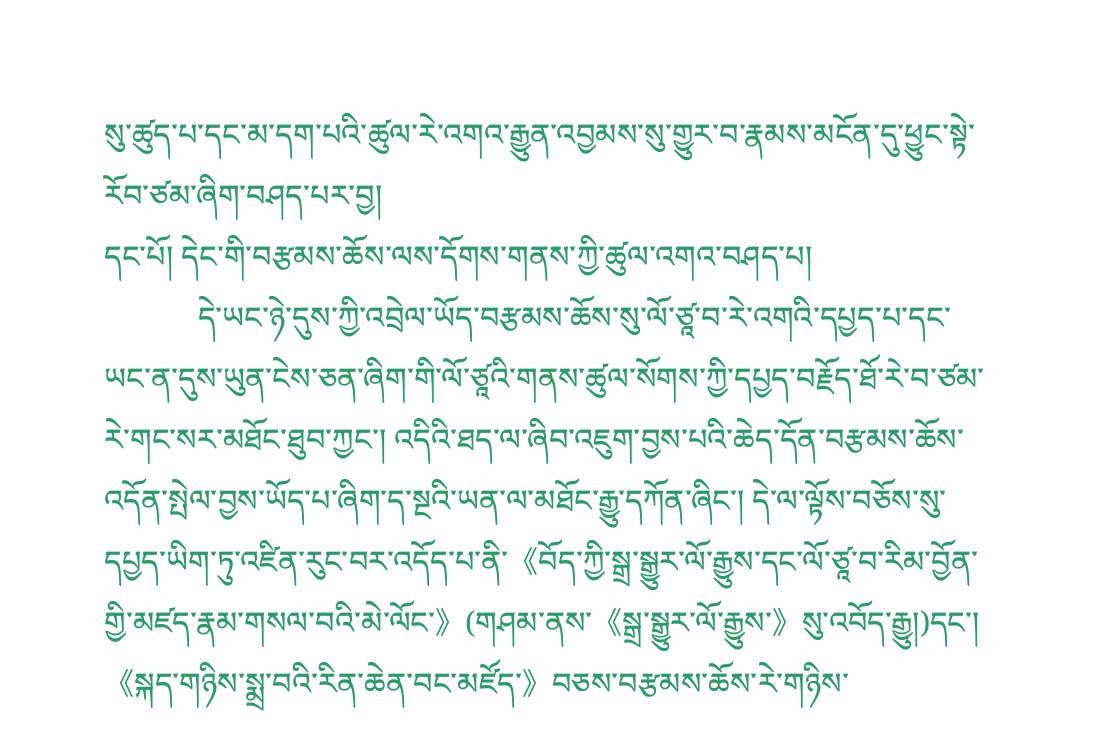སུ་ཚུད་པ་དང་མ་དག་པའི་ཚུལ་རེ་འགའ་རྒྱུན་འབྱམས་སུ་གྱུར་བ་རྣམས་མངོན་དུ་ཕྱུང་སྟེ་རོབ་ཙམ་ཞིག་བཤད་པར་བྱ།
དང་པོ། དེང་གི་བརྩམས་ཆོས་ལས་དོགས་གནས་ཀྱི་ཚུལ་འགའ་བཤད་པ།
            དེ་ཡང་ཉེ་དུས་ཀྱི་འབྲེལ་ཡོད་བརྩམས་ཆོས་སུ་ལོ་ཙཱ་བ་རེ་འགའི་དཔྱད་པ་དང་ཡང་ན་དུས་ཡུན་ངེས་ཅན་ཞིག་གི་ལོ་ཙཱའི་གནས་ཚུལ་སོགས་ཀྱི་དཔྱད་བརྗོད་ཐོ་རེ་བ་ཙམ་རེ་གང་སར་མཐོང་ཐུབ་ཀྱང་། འདིའི་ཐད་ལ་ཞིབ་འཇུག་བྱས་པའི་ཆེད་དོན་བརྩམས་ཆོས་འདོན་སྤེལ་བྱས་ཡོད་པ་ཞིག་ད་སྔའི་ཡན་ལ་མཐོང་རྒྱུ་དཀོན་ཞིང་། དེ་ལ་ལྟོས་བཅོས་སུ་དཔྱད་ཡིག་ཏུ་འཛིན་རུང་བར་འདོད་པ་ནི་《བོད་ཀྱི་སྒྲ་སྒྱུར་ལོ་རྒྱུས་དང་ལོ་ཙཱ་བ་རིམ་བྱོན་གྱི་མཛད་རྣམ་གསལ་བའི་མེ་ལོང་》(གཤམ་ནས་《སྒྲ་སྒྱུར་ལོ་རྒྱུས་》སུ་འབོད་རྒྱུ།)དང་། 《སྐད་གཉིས་སྨྲ་བའི་རིན་ཆེན་བང་མཛོད་》བཅས་བརྩམས་ཆོས་རེ་གཉིས་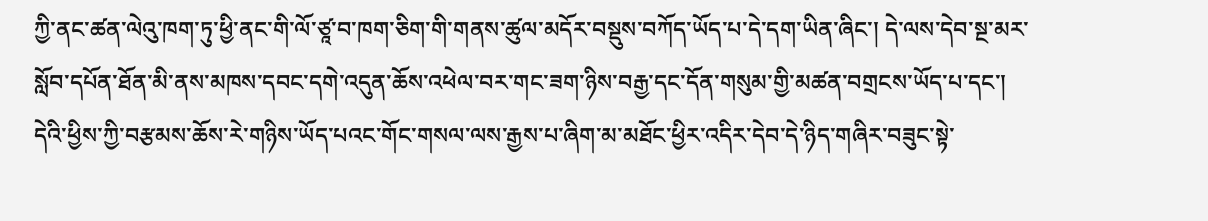ཀྱི་ནང་ཚན་ལེའུ་ཁག་ཏུ་ཕྱི་ནང་གི་ལོ་ཙཱ་བ་ཁག་ཅིག་གི་གནས་ཚུལ་མདོར་བསྡུས་བཀོད་ཡོད་པ་དེ་དག་ཡིན་ཞིང་། དེ་ལས་དེབ་སྔ་མར་སློབ་དཔོན་ཐོན་མི་ནས་མཁས་དབང་དགེ་འདུན་ཆོས་འཕེལ་བར་གང་ཟག་ཉིས་བརྒྱ་དང་དོན་གསུམ་གྱི་མཚན་བགྲངས་ཡོད་པ་དང་། དེའི་ཕྱིས་ཀྱི་བརྩམས་ཆོས་རེ་གཉིས་ཡོད་པའང་གོང་གསལ་ལས་རྒྱས་པ་ཞིག་མ་མཐོང་ཕྱིར་འདིར་དེབ་དེ་ཉིད་གཞིར་བཟུང་སྟེ་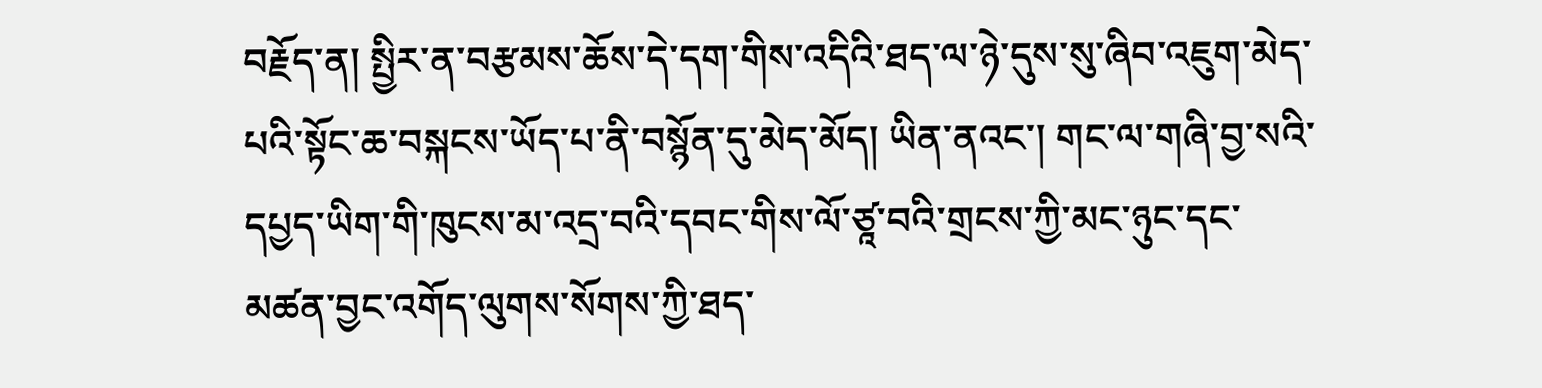བརྗོད་ན། སྤྱིར་ན་བརྩམས་ཆོས་དེ་དག་གིས་འདིའི་ཐད་ལ་ཉེ་དུས་སུ་ཞིབ་འཇུག་མེད་པའི་སྟོང་ཆ་བསྐངས་ཡོད་པ་ནི་བསྙོན་དུ་མེད་མོད། ཡིན་ནའང་། གང་ལ་གཞི་བྱ་སའི་དཔྱད་ཡིག་གི་ཁུངས་མ་འདྲ་བའི་དབང་གིས་ལོ་ཙཱ་བའི་གྲངས་ཀྱི་མང་ཉུང་དང་མཚན་བྱང་འགོད་ལུགས་སོགས་ཀྱི་ཐད་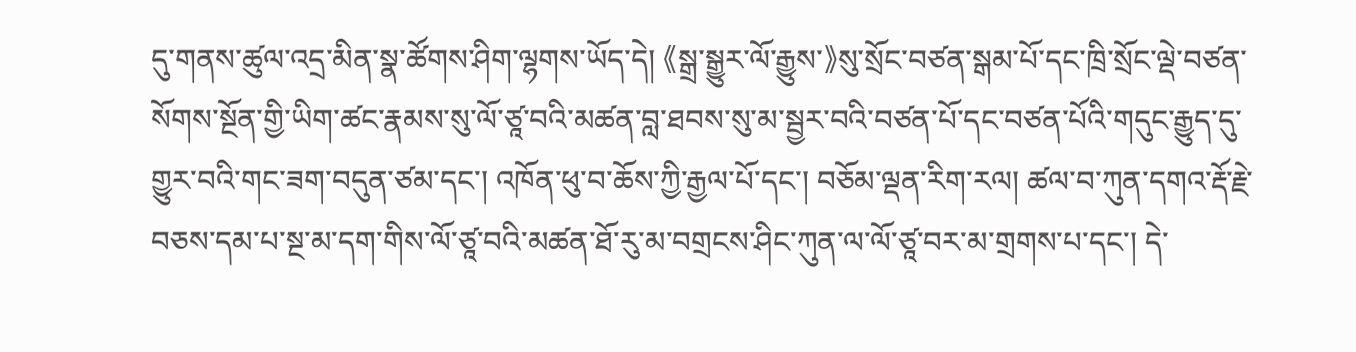དུ་གནས་ཚུལ་འདྲ་མིན་སྣ་ཚོགས་ཤིག་ལྷགས་ཡོད་དེ། 《སྒྲ་སྒྱུར་ལོ་རྒྱུས་》སུ་སྲོང་བཙན་སྒམ་པོ་དང་ཁྲི་སྲོང་ལྡེ་བཙན་སོགས་སྔོན་གྱི་ཡིག་ཚང་རྣམས་སུ་ལོ་ཙཱ་བའི་མཚན་བླ་ཐབས་སུ་མ་སྦྱར་བའི་བཙན་པོ་དང་བཙན་པོའི་གདུང་རྒྱུད་དུ་གྱུར་བའི་གང་ཟག་བདུན་ཙམ་དང་། འཁོན་ཕུ་བ་ཆོས་ཀྱི་རྒྱལ་པོ་དང་། བཅོམ་ལྡན་རིག་རལ། ཚལ་བ་ཀུན་དགའ་རྡོ་རྗེ་བཅས་དམ་པ་སྔ་མ་དག་གིས་ལོ་ཙཱ་བའི་མཚན་ཐོ་རུ་མ་བགྲངས་ཤིང་ཀུན་ལ་ལོ་ཙཱ་བར་མ་གྲགས་པ་དང་། དེ་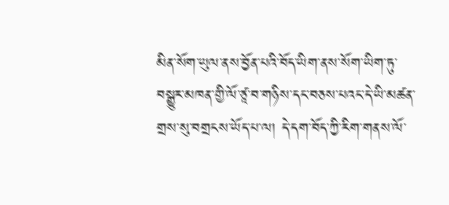མིན་སོག་ཡུལ་ནས་བྱོན་པའི་བོད་ཡིག་ནས་སོག་ཡིག་ཏུ་བསྒྱུར་མཁན་གྱི་ལོ་ཙཱ་བ་གཉིས་དང་བཅས་པའང་དེ་ཡི་མཚན་གྲས་སུ་བགྲངས་ཡོད་པ་ལ། དེ་དག་བོད་ཀྱི་རིག་གནས་ལོ་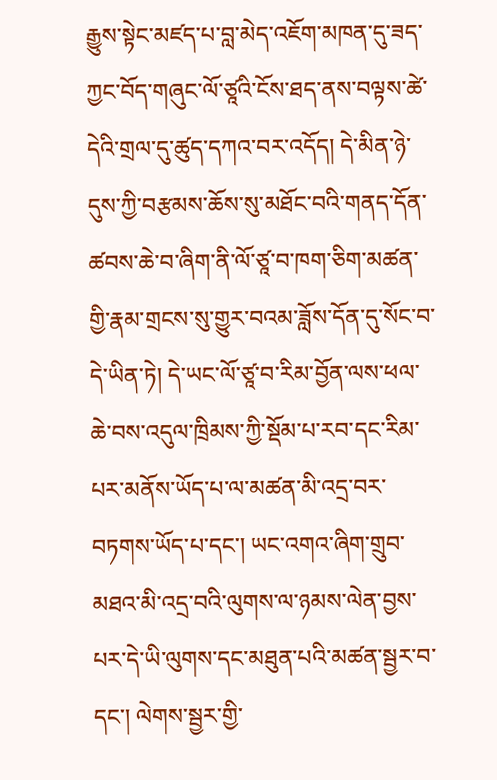རྒྱུས་སྟེང་མཛད་པ་བླ་མེད་འཇོག་མཁན་དུ་ཟད་ཀྱང་བོད་གཞུང་ལོ་ཙཱའི་ངོས་ཐད་ནས་བལྟས་ཚེ་དེའི་གྲལ་དུ་ཚུད་དཀའ་བར་འདོད། དེ་མིན་ཉེ་དུས་ཀྱི་བརྩམས་ཆོས་སུ་མཐོང་བའི་གནད་དོན་ཚབས་ཆེ་བ་ཞིག་ནི་ལོ་ཙཱ་བ་ཁག་ཅིག་མཚན་གྱི་རྣམ་གྲངས་སུ་གྱུར་བའམ་ཟློས་དོན་དུ་སོང་བ་དེ་ཡིན་ཏེ། དེ་ཡང་ལོ་ཙཱ་བ་རིམ་བྱོན་ལས་ཕལ་ཆེ་བས་འདུལ་ཁྲིམས་ཀྱི་སྡོམ་པ་རབ་དང་རིམ་པར་མནོས་ཡོད་པ་ལ་མཚན་མི་འདྲ་བར་བཏགས་ཡོད་པ་དང་། ཡང་འགའ་ཞིག་གྲུབ་མཐའ་མི་འདྲ་བའི་ལུགས་ལ་ཉམས་ལེན་བྱས་པར་དེ་ཡི་ལུགས་དང་མཐུན་པའི་མཚན་སྦྱར་བ་དང་། ལེགས་སྦྱར་གྱི་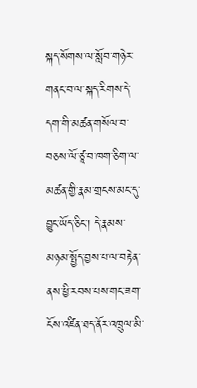སྐད་སོགས་ལ་སློབ་གཉེར་གནང་བ་ལ་སྐད་རིགས་དེ་དག་གི་མཚན་གསོལ་བ་བཅས་ལོ་ཙཱ་བ་ཁག་ཅིག་ལ་མཚན་གྱི་རྣམ་གྲངས་མང་དུ་བྱུང་ཡོད་ཅིང་། དེ་རྣམས་མཉམ་སྤྱོད་བྱས་པ་ལ་བརྟེན་ནས་ཕྱི་རབས་པས་གང་ཟག་ངོས་འཛིན་ཐད་ནོར་འཁྲུལ་མི་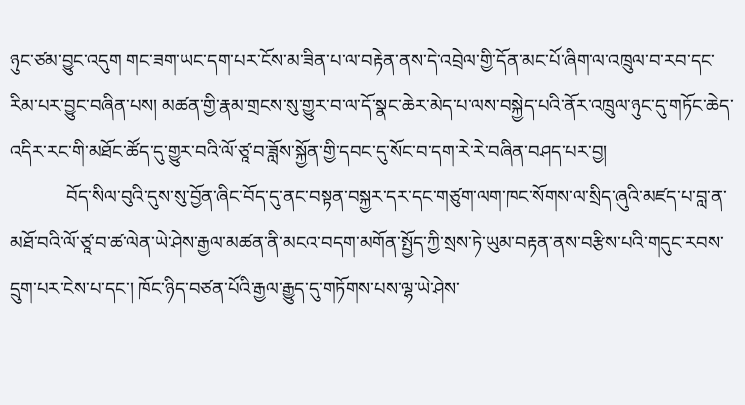ཉུང་ཙམ་བྱུང་འདུག གང་ཟག་ཡང་དག་པར་ངོས་མ་ཟིན་པ་ལ་བརྟེན་ནས་དེ་འབྲེལ་གྱི་དོན་མང་པོ་ཞིག་ལ་འཁྲུལ་བ་རབ་དང་རིམ་པར་བྱུང་བཞིན་པས། མཚན་གྱི་རྣམ་གྲངས་སུ་གྱུར་བ་ལ་དོ་སྣང་ཆེར་མེད་པ་ལས་བསྐྱེད་པའི་ནོར་འཁྲུལ་ཉུང་དུ་གཏོང་ཆེད་འདིར་རང་གི་མཐོང་ཚོད་དུ་གྱུར་བའི་ལོ་ཙཱ་བ་ཟློས་སྐྱོན་གྱི་དབང་དུ་སོང་བ་དག་རེ་རེ་བཞིན་བཤད་པར་བྱ།
            བོད་སིལ་བུའི་དུས་སུ་བྱོན་ཞིང་བོད་དུ་ནང་བསྟན་བསྐྱར་དར་དང་གཙུག་ལག་ཁང་སོགས་ལ་སྲིད་ཞུའི་མཛད་པ་བླ་ན་མཐོ་བའི་ལོ་ཙཱ་བ་ཚ་ལེན་ཡེ་ཤེས་རྒྱལ་མཚན་ནི་མངའ་བདག་མགོན་སྤྱོད་ཀྱི་སྲས་ཏེ་ཡུམ་བརྟན་ནས་བརྩིས་པའི་གདུང་རབས་དྲུག་པར་ངེས་པ་དང་། ཁོང་ཉིད་བཙན་པོའི་རྒྱལ་རྒྱུད་དུ་གཏོགས་པས་ལྷ་ཡེ་ཤེས་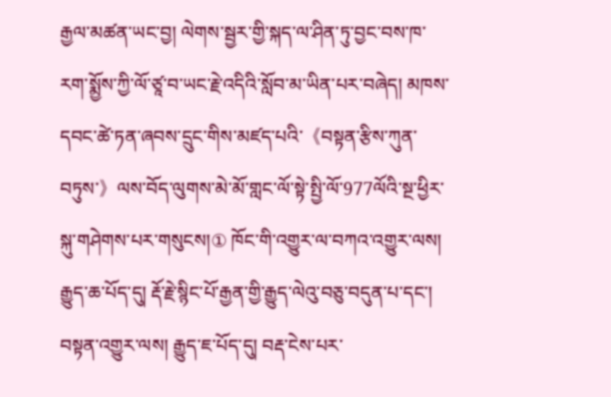རྒྱལ་མཚན་ཡང་བྱ། ལེགས་སྦྱར་གྱི་སྐད་ལ་ཤིན་ཏུ་བྱང་བས་ཁ་རག་སྨྱོས་ཀྱི་ལོ་ཙཱ་བ་ཡང་རྗེ་འདིའི་སློབ་མ་ཡིན་པར་བཞེད། མཁས་དབང་ཚེ་ཏན་ཞབས་དྲུང་གིས་མཛད་པའི་《བསྟན་རྩིས་ཀུན་བཏུས་》ལས་བོད་ལུགས་མེ་མོ་གླང་ལོ་སྟེ་སྤྱི་ལོ་977ལོའི་སྔ་ཕྱིར་སྐུ་གཤེགས་པར་གསུངས།① ཁོང་གི་འགྱུར་ལ་བཀའ་འགྱུར་ལས། རྒྱུད་ཆ་པོད་དུ། རྡོ་རྗེ་སྙིང་པོ་རྒྱན་གྱི་རྒྱུད་ལེའུ་བཅུ་བདུན་པ་དང་། བསྟན་འགྱུར་ལས། རྒྱུད་ཇ་པོད་དུ། བརྡ་ངེས་པར་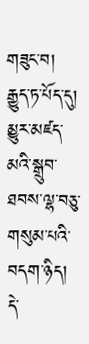གཟུང་བ། རྒྱུད་ཏ་པོད་དུ། མྱུར་མཛད་མའི་སྒྲུབ་ཐབས་ལྷ་བཅུ་གསུམ་པའི་བདག་ཉིད། དེ་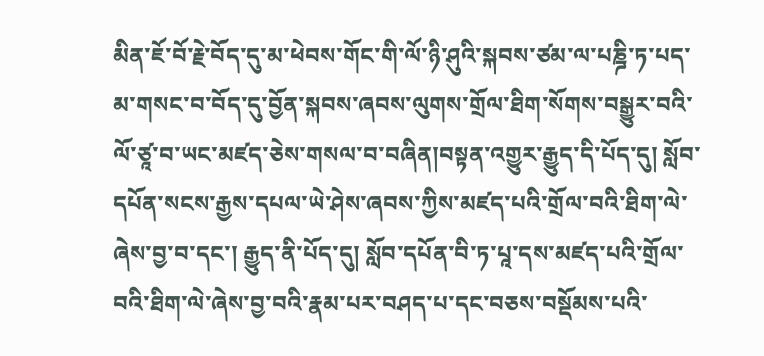མིན་ཇོ་བོ་རྗེ་བོད་དུ་མ་ཕེབས་གོང་གི་ལོ་ཉི་ཤུའི་སྐབས་ཙམ་ལ་པཎྜི་ཏ་པད་མ་གསང་བ་བོད་དུ་བྱོན་སྐབས་ཞབས་ལུགས་གྲོལ་ཐིག་སོགས་བསྒྱུར་བའི་ལོ་ཙཱ་བ་ཡང་མཛད་ཅེས་གསལ་བ་བཞིན།བསྟན་འགྱུར་རྒྱུད་དི་པོད་དུ། སློབ་དཔོན་སངས་རྒྱས་དཔལ་ཡེ་ཤེས་ཞབས་ཀྱིས་མཛད་པའི་གྲོལ་བའི་ཐིག་ལེ་ཞེས་བྱ་བ་དང་། རྒྱུད་ནི་པོད་དུ། སློབ་དཔོན་བི་ཏ་པཱ་དས་མཛད་པའི་གྲོལ་བའི་ཐིག་ལེ་ཞེས་བྱ་བའི་རྣམ་པར་བཤད་པ་དང་བཅས་བསྡོམས་པའི་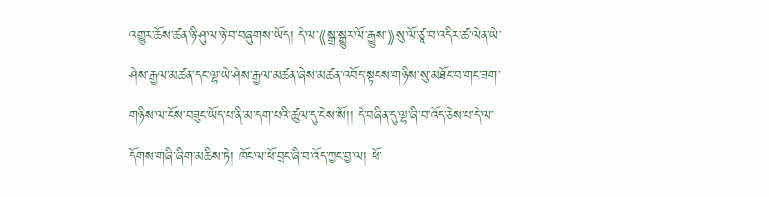འགྱུར་ཆོས་ཚན་ཉི་ཤུ་ལ་ཉེ་བ་བཞུགས་ཡོད། དེ་ལ་《སྒྲ་སྒྱུར་ལོ་རྒྱུས་》སུ་ལོ་ཙཱ་བ་འདིར་ཚ་ལེན་ཡེ་ཤེས་རྒྱལ་མཚན་དང་ལྷ་ཡེ་ཤེས་རྒྱལ་མཚན་ཞེས་མཚན་འབོད་སྟངས་གཉིས་སུ་མཐོང་བ་གང་ཟག་གཉིས་ལ་ངོས་བཟུང་ཡོད་པ་ནི་མ་དག་པའི་ཚུལ་དུ་ངེས་སོ།། དེ་བཞིན་དུ་ལྷ་ཞི་བ་འོད་ཅེས་པ་དེ་ལ་དོགས་གཞི་ཞིག་མཆིས་ཏེ། ཁོང་ལ་ཕོ་བྲང་ཞི་བ་འོད་ཀྱང་བྱ་ལ། ཕོ་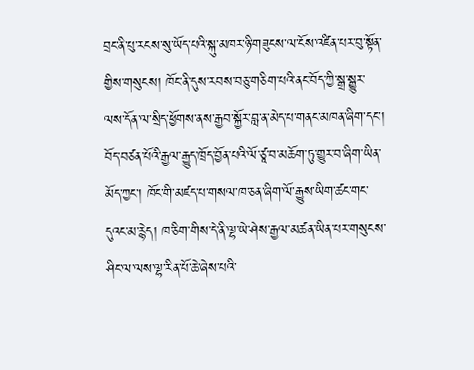བྲང་ནི་པུ་རངས་སུ་ཡོད་པའི་སྐུ་མཁར་ཉི་གཟུངས་ལ་ངོས་འཛིན་པར་བུ་སྟོན་གྱིས་གསུངས། ཁོང་ནི་དུས་རབས་བཅུ་གཅིག་པའི་ནང་བོད་ཀྱི་སྒྲ་སྒྱུར་ལས་དོན་ལ་སྲིད་ཕྱོགས་ནས་རྒྱབ་སྐྱོར་བླ་ན་མེད་པ་གནང་མཁན་ཞིག་དང་། བོད་བཙན་པོའི་རྒྱལ་རྒྱུད་ཁྲོད་བྱོན་པའི་ལོ་ཙཱ་བ་མཆོག་ཏུ་གྱུར་བ་ཞིག་ཡིན་མོད་ཀྱང་། ཁོང་གི་མཛད་པ་གསལ་ཁ་ཅན་ཞིག་ལོ་རྒྱུས་ཡིག་ཚང་གང་དུའང་མ་རྙེད། ཁ་ཅིག་གིས་དེ་ནི་ལྷ་ཡེ་ཤེས་རྒྱལ་མཚན་ཡིན་པར་གསུངས་ཤིང་ལ་ལས་ལྷ་རིན་པོ་ཆེ་ཞེས་པའི་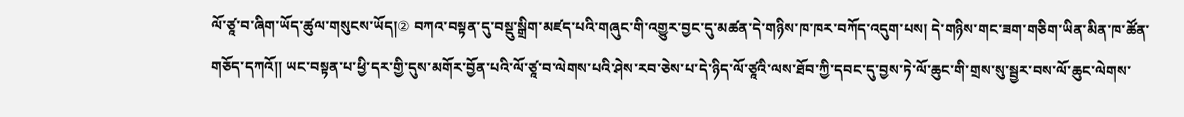ལོ་ཙཱ་བ་ཞིག་ཡོད་ཚུལ་གསུངས་ཡོད།② བཀའ་བསྟན་དུ་བསྡུ་སྒྲིག་མཛད་པའི་གཞུང་གི་འགྱུར་བྱང་དུ་མཚན་དེ་གཉིས་ཁ་ཁར་བཀོད་འདུག་པས། དེ་གཉིས་གང་ཟག་གཅིག་ཡིན་མིན་ཁ་ཚོན་གཅོད་དཀའོ།། ཡང་བསྟན་པ་ཕྱི་དར་གྱི་དུས་མགོར་བྱོན་པའི་ལོ་ཙཱ་བ་ལེགས་པའི་ཤེས་རབ་ཅེས་པ་དེ་ཉིད་ལོ་ཙཱའི་ལས་ཐོབ་ཀྱི་དབང་དུ་བྱས་ཏེ་ལོ་ཆུང་གི་གྲས་སུ་སྦྱར་བས་ལོ་ཆུང་ལེགས་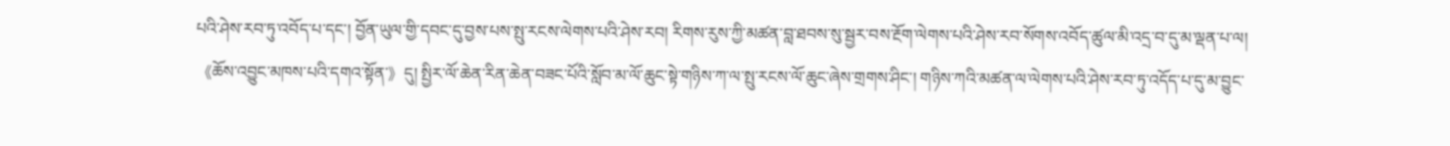པའི་ཤེས་རབ་ཏུ་འབོད་པ་དང་། བྱོན་ཡུལ་གྱི་དབང་དུ་བྱས་པས་སྤུ་རངས་ལེགས་པའི་ཤེས་རབ། རིགས་རུས་ཀྱི་མཚན་བླ་ཐབས་སུ་སྦྱར་བས་རྔོག་ལེགས་པའི་ཤེས་རབ་སོགས་འབོད་ཚུལ་མི་འདྲ་བ་དུ་མ་ལྡན་པ་ལ། 《ཆོས་འབྱུང་མཁས་པའི་དགའ་སྟོན་》དུ། སྤྱིར་ལོ་ཆེན་རིན་ཆེན་བཟང་པོའི་སློབ་མ་ལོ་ཆུང་སྟེ་གཉིས་ཀ་ལ་སྤུ་རངས་ལོ་ཆུང་ཞེས་གྲགས་ཤིང་། གཉིས་ཀའི་མཚན་ལ་ལེགས་པའི་ཤེས་རབ་ཏུ་འདོད་པ་དུ་མ་བྱུང་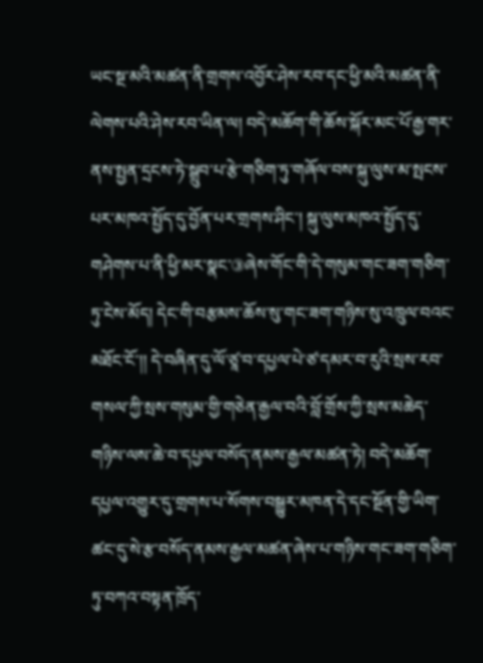ཡང་སྔ་མའི་མཚན་ནི་གྲགས་འབྱོར་ཤེས་རབ་དང་ཕྱི་མའི་མཚན་ནི་ལེགས་པའི་ཤེས་རབ་ཡིན་ལ། བདེ་མཆོག་གི་ཆོས་སྐོར་མང་པོ་རྒྱ་གར་ནས་སྤྱན་དྲངས་ཏེ་སྒྲུབ་པ་རྩེ་གཅིག་ཏུ་གཞོལ་བས་སྐུ་ལུས་མ་སྤངས་པར་མཁའ་སྤྱོད་དུ་བྱོན་པར་གྲགས་ཤིང་། སྐུ་ལུས་མཁའ་སྤྱོད་དུ་གཤེགས་པ་ནི་ཕྱི་མར་སྣང་③ཞེས་གོང་གི་དེ་གསུམ་གང་ཟག་གཅིག་ཏུ་ངེས་མོད། དེང་གི་བརྩམས་ཆོས་སུ་གང་ཟག་གཉིས་སུ་འཁྲུལ་བའང་མཐོང་ངོ་།། དེ་བཞིན་དུ་ལོ་ཙཱ་བ་དཔྱལ་པེ་ཙ་དམར་བ་རུའི་སྲས་རབ་གསལ་ཀྱི་སྲས་གསུམ་གྱི་གཅེན་རྒྱལ་བའི་བློ་གྲོས་ཀྱི་སྲས་མཆེད་གཉིས་ལས་ཆེ་བ་དཔྱལ་བསོད་ནམས་རྒྱལ་མཚན་ཏེ། བདེ་མཆོག་དཔྱལ་འགྱུར་དུ་གྲགས་པ་སོགས་བསྒྱུར་མཁན་དེ་དང་སྔོན་གྱི་ཡིག་ཚང་དུ་སེ་རྩ་བསོད་ནམས་རྒྱལ་མཚན་ཞེས་པ་གཉིས་གང་ཟག་གཅིག་ཏུ་བཀའ་བསྟན་ཁྲོད་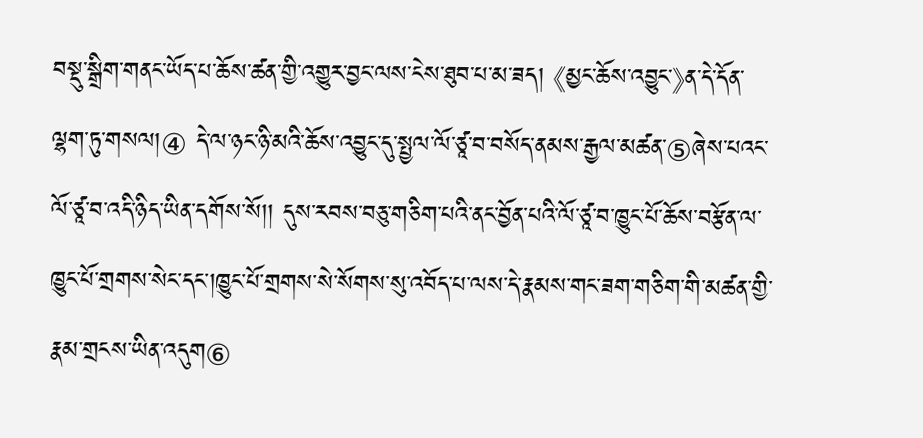བསྡུ་སྒྲིག་གནང་ཡོད་པ་ཆོས་ཚན་གྱི་འགྱུར་བྱང་ལས་ངེས་ཐུབ་པ་མ་ཟད། 《མྱང་ཆོས་འབྱུང་》ན་དེ་དོན་ལྷག་ཏུ་གསལ།④ དེ་ལ་ཉང་ཉི་མའི་ཆོས་འབྱུང་དུ་སྤྱལ་ལོ་ཙཱ་བ་བསོད་ནམས་རྒྱལ་མཚན་⑤ཞེས་པའང་ལོ་ཙཱ་བ་འདི་ཉིད་ཡིན་དགོས་སོ།། དུས་རབས་བཅུ་གཅིག་པའི་ནང་བྱོན་པའི་ལོ་ཙཱ་བ་ཁྱུང་པོ་ཆོས་བརྩོན་ལ་ཁྱུང་པོ་གྲགས་སེང་དང་།ཁྱུང་པོ་གྲགས་སེ་སོགས་སུ་འབོད་པ་ལས་དེ་རྣམས་གང་ཟག་གཅིག་གི་མཚན་གྱི་རྣམ་གྲངས་ཡིན་འདུག⑥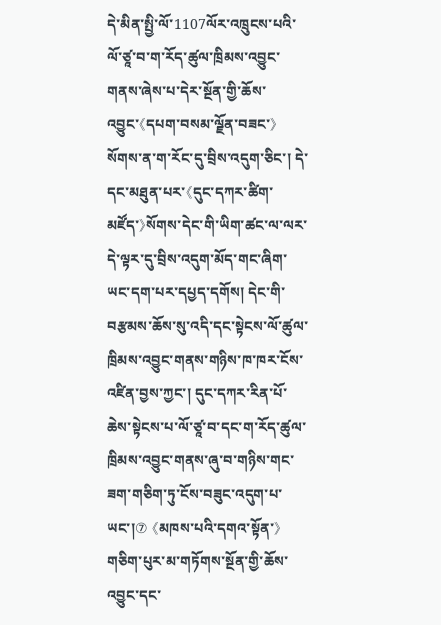དེ་མིན་སྤྱི་ལོ་1107ལོར་འཁྲུངས་པའི་ལོ་ཙཱ་བ་ག་རོད་ཚུལ་ཁྲིམས་འབྱུང་གནས་ཞེས་པ་དེར་སྔོན་གྱི་ཆོས་འབྱུང་《དཔག་བསམ་ལྗོན་བཟང་》སོགས་ན་ག་རོང་དུ་བྲིས་འདུག་ཅིང་། དེ་དང་མཐུན་པར་《དུང་དཀར་ཚིག་མཛོད་》སོགས་དེང་གི་ཡིག་ཚང་ལ་ལར་དེ་ལྟར་དུ་བྲིས་འདུག་མོད་གང་ཞིག་ཡང་དག་པར་དཔྱད་དགོས། དེང་གི་བརྩམས་ཆོས་སུ་འདི་དང་སྟེངས་ལོ་ཚུལ་ཁྲིམས་འབྱུང་གནས་གཉིས་ཁ་ཁར་ངོས་འཛིན་བྱས་ཀྱང་། དུང་དཀར་རིན་པོ་ཆེས་སྟེངས་པ་ལོ་ཙཱ་བ་དང་ག་རོད་ཚུལ་ཁྲིམས་འབྱུང་གནས་ཞུ་བ་གཉིས་གང་ཟག་གཅིག་ཏུ་ངོས་བཟུང་འདུག་པ་ཡང་།⑦ 《མཁས་པའི་དགའ་སྟོན་》གཅིག་པུར་མ་གཏོགས་སྔོན་གྱི་ཆོས་འབྱུང་དང་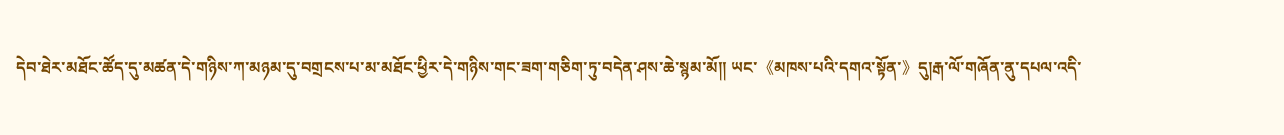དེབ་ཐེར་མཐོང་ཚོད་དུ་མཚན་དེ་གཉིས་ཀ་མཉམ་དུ་བགྲངས་པ་མ་མཐོང་ཕྱིར་དེ་གཉིས་གང་ཟག་གཅིག་ཏུ་བདེན་ཤས་ཆེ་སྙམ་མོ།། ཡང་《མཁས་པའི་དགའ་སྟོན་》དུ།རྒ་ལོ་གཞོན་ནུ་དཔལ་འདི་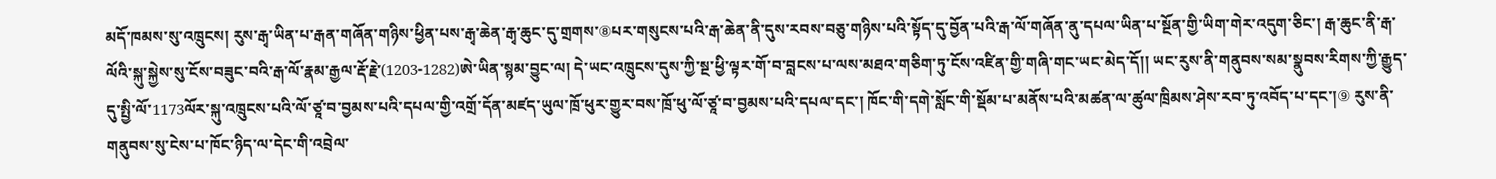མདོ་ཁམས་སུ་འཁྲུངས། རུས་རྒྭ་ཡིན་པ་རྒན་གཞོན་གཉིས་ཕྱིན་པས་རྒྭ་ཆེན་རྒྭ་ཆུང་དུ་གྲགས་⑧པར་གསུངས་པའི་རྒ་ཆེན་ནི་དུས་རབས་བཅུ་གཉིས་པའི་སྟོད་དུ་བྱོན་པའི་རྒ་ལོ་གཞོན་ནུ་དཔལ་ཡིན་པ་སྔོན་གྱི་ཡིག་གེར་འདུག་ཅིང་། རྒ་ཆུང་ནི་རྒ་ལོའི་སྐུ་སྐྱེས་སུ་ངོས་བཟུང་བའི་རྒ་ལོ་རྣམ་རྒྱལ་རྡོ་རྗེ་(1203-1282)ཨེ་ཡིན་སྙམ་བྱུང་ལ། དེ་ཡང་འཁྲུངས་དུས་ཀྱི་སྔ་ཕྱི་ལྟར་གོ་བ་བླངས་པ་ལས་མཐའ་གཅིག་ཏུ་ངོས་འཛིན་གྱི་གཞི་གང་ཡང་མེད་དོ།། ཡང་རུས་ནི་གནུབས་སམ་སྣུབས་རིགས་ཀྱི་རྒྱུད་དུ་སྤྱི་ལོ་1173ལོར་སྐུ་འཁྲུངས་པའི་ལོ་ཙཱ་བ་བྱམས་པའི་དཔལ་གྱི་འགྲོ་དོན་མཛད་ཡུལ་ཁྲོ་ཕུར་གྱུར་བས་ཁྲོ་ཕུ་ལོ་ཙཱ་བ་བྱམས་པའི་དཔལ་དང་། ཁོང་གི་དགེ་སློང་གི་སྡོམ་པ་མནོས་པའི་མཚན་ལ་ཚུལ་ཁྲིམས་ཤེས་རབ་ཏུ་འབོད་པ་དང་།⑨ རུས་ནི་གནུབས་སུ་ངེས་པ་ཁོང་ཉིད་ལ་དེང་གི་འབྲེལ་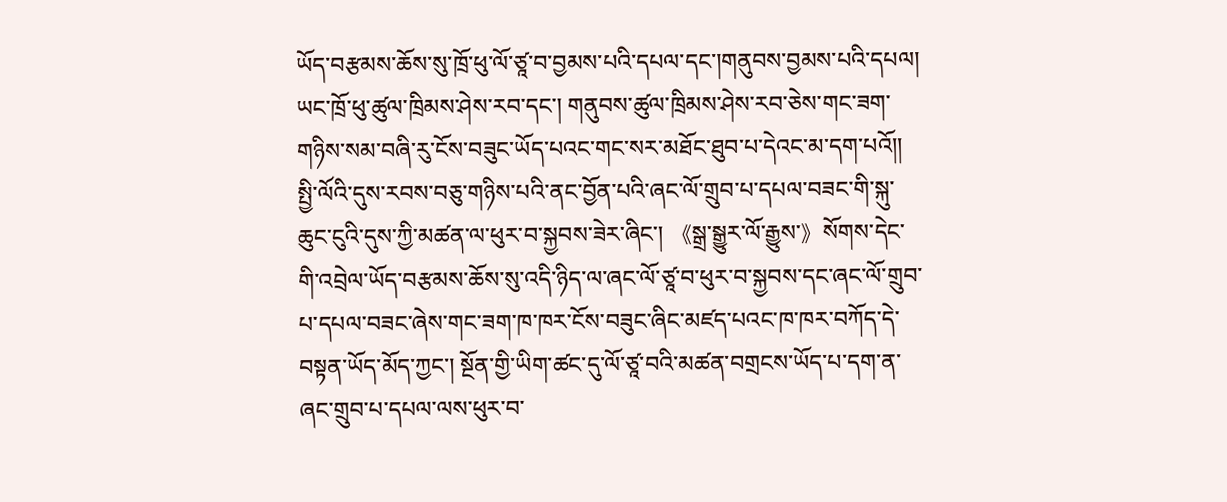ཡོད་བརྩམས་ཆོས་སུ་ཁྲོ་ཕུ་ལོ་ཙཱ་བ་བྱམས་པའི་དཔལ་དང་།གནུབས་བྱམས་པའི་དཔལ། ཡང་ཁྲོ་ཕུ་ཚུལ་ཁྲིམས་ཤེས་རབ་དང་། གནུབས་ཚུལ་ཁྲིམས་ཤེས་རབ་ཅེས་གང་ཟག་གཉིས་སམ་བཞི་རུ་ངོས་བཟུང་ཡོད་པའང་གང་སར་མཐོང་ཐུབ་པ་དེའང་མ་དག་པའོ།། སྤྱི་ལོའི་དུས་རབས་བཅུ་གཉིས་པའི་ནང་བྱོན་པའི་ཞང་ལོ་གྲུབ་པ་དཔལ་བཟང་གི་སྐུ་ཆུང་ངུའི་དུས་ཀྱི་མཚན་ལ་ཕུར་བ་སྐྱབས་ཟེར་ཞིང་། 《སྒྲ་སྒྱུར་ལོ་རྒྱུས་》སོགས་དེང་གི་འབྲེལ་ཡོད་བརྩམས་ཆོས་སུ་འདི་ཉིད་ལ་ཞང་ལོ་ཙཱ་བ་ཕུར་བ་སྐྱབས་དང་ཞང་ལོ་གྲུབ་པ་དཔལ་བཟང་ཞེས་གང་ཟག་ཁ་ཁར་ངོས་བཟུང་ཞིང་མཛད་པའང་ཁ་ཁར་བཀོད་དེ་བསྟན་ཡོད་མོད་ཀྱང་། སྔོན་གྱི་ཡིག་ཚང་དུ་ལོ་ཙཱ་བའི་མཚན་བགྲངས་ཡོད་པ་དག་ན་ཞང་གྲུབ་པ་དཔལ་ལས་ཕུར་བ་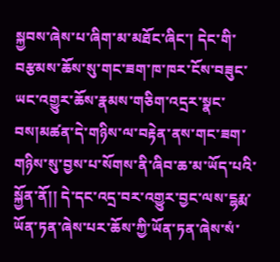སྐྱབས་ཞེས་པ་ཞིག་མ་མཐོང་ཞིང་། དེང་གི་བརྩམས་ཆོས་སུ་གང་ཟག་ཁ་ཁར་ངོས་བཟུང་ཡང་འགྱུར་ཆོས་རྣམས་གཅིག་འདྲར་སྣང་བས།མཚན་དེ་གཉིས་ལ་བརྟེན་ནས་གང་ཟག་གཉིས་སུ་བྱས་པ་སོགས་ནི་ཞིབ་ཆ་མ་ཡོད་པའི་སྐྱོན་ནོ།། དེ་དང་འདྲ་བར་འགྱུར་བྱང་ལས་ངྷརྨ་ཡོན་ཏན་ཞེས་པར་ཆོས་ཀྱི་ཡོན་ཏན་ཞེས་སཾ་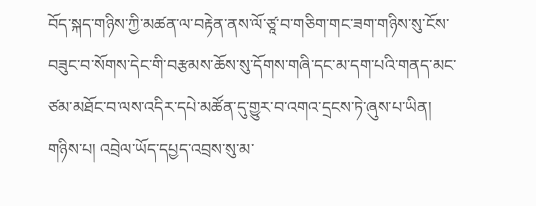བོད་སྐད་གཉིས་ཀྱི་མཚན་ལ་བརྟེན་ནས་ལོ་ཙཱ་བ་གཅིག་གང་ཟག་གཉིས་སུ་ངོས་བཟུང་བ་སོགས་དེང་གི་བརྩམས་ཆོས་སུ་དོགས་གཞི་དང་མ་དག་པའི་གནད་མང་ཙམ་མཐོང་བ་ལས་འདིར་དཔེ་མཚོན་དུ་གྱུར་བ་འགའ་དྲངས་ཏེ་ཞུས་པ་ཡིན།
གཉིས་པ། འབྲེལ་ཡོད་དཔྱད་འབྲས་སུ་མ་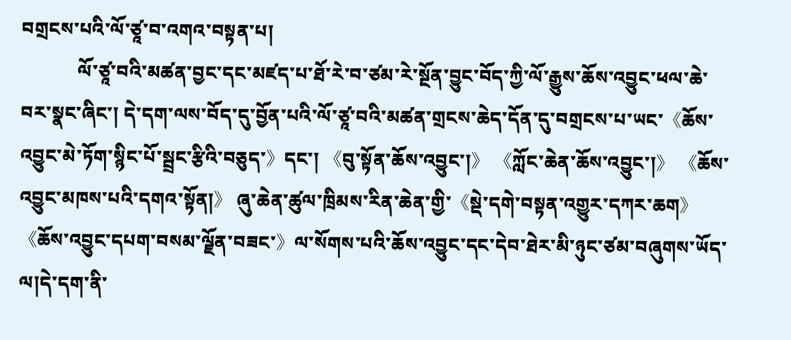བགྲངས་པའི་ལོ་ཙཱ་བ་འགའ་བསྟན་པ།
            ལོ་ཙཱ་བའི་མཚན་བྱང་དང་མཛད་པ་ཐོ་རེ་བ་ཙམ་རེ་སྔོན་བྱུང་བོད་ཀྱི་ལོ་རྒྱུས་ཆོས་འབྱུང་ཕལ་ཆེ་བར་སྣང་ཞིང་། དེ་དག་ལས་བོད་དུ་བྱོན་པའི་ལོ་ཙཱ་བའི་མཚན་གྲངས་ཆེད་དོན་དུ་བགྲངས་པ་ཡང་《ཆོས་འབྱུང་མེ་ཏོག་སྙིང་པོ་སྦྲང་རྩིའི་བཅུད་》དང་། 《བུ་སྟོན་ཆོས་འབྱུང་།》 《ཀློང་ཆེན་ཆོས་འབྱུང་།》 《ཆོས་འབྱུང་མཁས་པའི་དགའ་སྟོན།》 ཞུ་ཆེན་ཚུལ་ཁྲིམས་རིན་ཆེན་གྱི་《སྡེ་དགེ་བསྟན་འགྱུར་དཀར་ཆག》 《ཆོས་འབྱུང་དཔག་བསམ་ལྗོན་བཟང་》ལ་སོགས་པའི་ཆོས་འབྱུང་དང་དེབ་ཐེར་མི་ཉུང་ཙམ་བཞུགས་ཡོད་ལ།དེ་དག་ནི་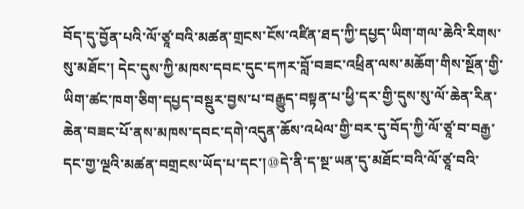བོད་དུ་བྱོན་པའི་ལོ་ཙཱ་བའི་མཚན་གྲངས་ངོས་འཛིན་ཐད་ཀྱི་དཔྱད་ཡིག་གལ་ཆེའི་རིགས་སུ་མཐོང་། དེང་དུས་ཀྱི་མཁས་དབང་དུང་དཀར་བློ་བཟང་འཕྲིན་ལས་མཆོག་གིས་སྔོན་གྱི་ཡིག་ཚང་ཁག་ཅིག་དཔྱད་བསྡུར་བྱས་པ་བརྒྱུད་བསྟན་པ་ཕྱི་དར་གྱི་དུས་སུ་ལོ་ཆེན་རིན་ཆེན་བཟང་པོ་ནས་མཁས་དབང་དགེ་འདུན་ཆོས་འཕེལ་གྱི་བར་དུ་བོད་ཀྱི་ལོ་ཙཱ་བ་བརྒྱ་དང་གྱ་ལྔའི་མཚན་བགྲངས་ཡོད་པ་དང་།⑩དེ་ནི་ད་སྔ་ཡན་དུ་མཐོང་བའི་ལོ་ཙཱ་བའི་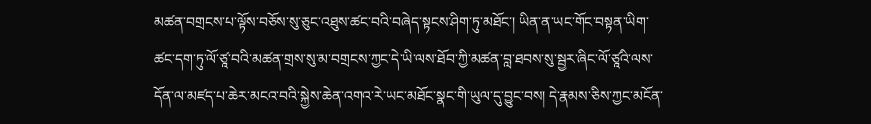མཚན་བགྲངས་པ་ལྟོས་བཅོས་སུ་ཅུང་འཐུས་ཚང་བའི་བཞེད་སྟངས་ཤིག་ཏུ་མཐོང་། ཡིན་ན་ཡང་གོང་བསྟན་ཡིག་ཚང་དག་ཏུ་ལོ་ཙཱ་བའི་མཚན་གྲས་སུ་མ་བགྲངས་ཀྱང་དེ་ཡི་ལས་ཐོབ་ཀྱི་མཚན་བླ་ཐབས་སུ་སྦྱར་ཞིང་ལོ་ཙཱའི་ལས་དོན་ལ་མཛད་པ་ཆེར་མངའ་བའི་སྐྱེས་ཆེན་འགའ་རེ་ཡང་མཐོང་སྣང་གི་ཡུལ་དུ་བྱུང་བས། དེ་རྣམས་ཅིས་ཀྱང་མངོན་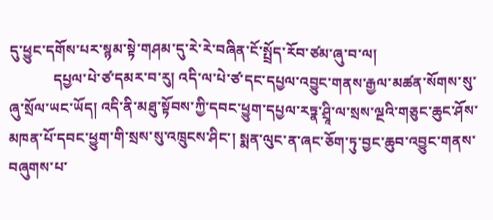དུ་ཕྱུང་དགོས་པར་སྙམ་སྟེ་གཤམ་དུ་རེ་རེ་བཞིན་ངོ་སྤྲོད་རོབ་ཙམ་ཞུ་བ་ལ།
            དཔྱལ་པེ་ཙ་དམར་བ་རུ། འདི་ལ་པེ་ཙ་དང་དཔྱལ་འབྱུང་གནས་རྒྱལ་མཚན་སོགས་སུ་ཞུ་སྲོལ་ཡང་ཡོད། འདི་ནི་མཐུ་སྟོབས་ཀྱི་དབང་ཕྱུག་དཔྱལ་རཏྣ་ཤྲཱི་ལ་སྲས་ལྔའི་གཅུང་ཆུང་ཤོས་མཁན་པོ་དབང་ཕྱུག་གི་སྲས་སུ་འཁྲུངས་ཤིང་། སྨན་ལུང་ན་ཞང་ཅོག་ཏུ་བྱང་ཆུབ་འབྱུང་གནས་བཞུགས་པ་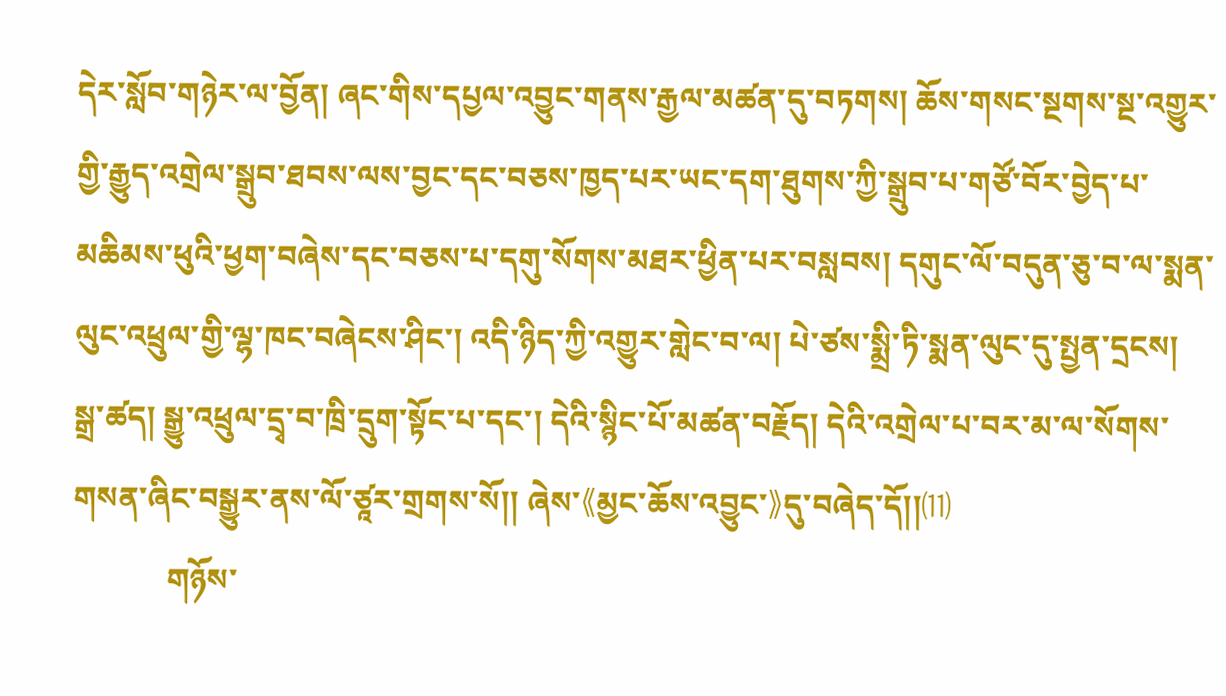དེར་སློབ་གཉེར་ལ་བྱོན། ཞང་གིས་དཔྱལ་འབྱུང་གནས་རྒྱལ་མཚན་དུ་བཏགས། ཆོས་གསང་སྔགས་སྔ་འགྱུར་གྱི་རྒྱུད་འགྲེལ་སྒྲུབ་ཐབས་ལས་བྱང་དང་བཅས་ཁྱད་པར་ཡང་དག་ཐུགས་ཀྱི་སྒྲུབ་པ་གཙོ་བོར་བྱེད་པ་མཆིམས་ཕུའི་ཕྱག་བཞེས་དང་བཅས་པ་དགུ་སོགས་མཐར་ཕྱིན་པར་བསླབས། དགུང་ལོ་བདུན་ཅུ་བ་ལ་སྨན་ལུང་འཕྲུལ་གྱི་ལྷ་ཁང་བཞེངས་ཤིང་། འདི་ཉིད་ཀྱི་འགྱུར་གླེང་བ་ལ། པེ་ཙས་སྨྲི་ཏི་སྨན་ལུང་དུ་སྤྱན་དྲངས། སྒྲ་ཚད། སྒྱུ་འཕྲུལ་དྲྭ་བ་ཁྲི་དྲུག་སྟོང་པ་དང་། དེའི་སྙིང་པོ་མཚན་བརྗོད། དེའི་འགྲེལ་པ་བར་མ་ལ་སོགས་གསན་ཞིང་བསྒྱུར་ནས་ལོ་ཙཱར་གྲགས་སོ།། ཞེས་《མྱང་ཆོས་འབྱུང་》དུ་བཞེད་དོ།།⑾
            གཉོས་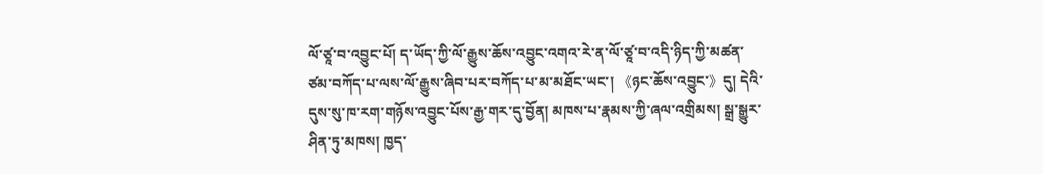ལོ་ཙཱ་བ་འབྱུང་པོ། ད་ཡོད་ཀྱི་ལོ་རྒྱུས་ཆོས་འབྱུང་འགའ་རེ་ན་ལོ་ཙཱ་བ་འདི་ཉིད་ཀྱི་མཚན་ཙམ་བཀོད་པ་ལས་ལོ་རྒྱུས་ཞིབ་པར་བཀོད་པ་མ་མཐོང་ཡང་། 《ཉང་ཆོས་འབྱུང་》དུ། དེའི་དུས་སུ་ཁ་རག་གཉོས་འབྱུང་པོས་རྒྱ་གར་དུ་བྱོན། མཁས་པ་རྣམས་ཀྱི་ཞལ་འགྲིམས། སྒྲ་སྒྱུར་ཤིན་ཏུ་མཁས། ཁྱད་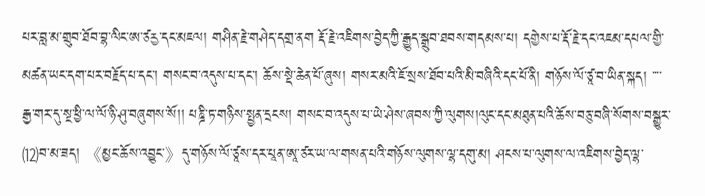པར་བླ་མ་གྲུབ་ཐོབ་བྷ་ལིང་ཨ་ཙརྱ་དང་མཇལ། གཤིན་རྗེ་གཤེད་དགྲ་ནག རྡོ་རྗེ་འཇིགས་བྱེད་ཀྱི་རྒྱུད་སྒྲུབ་ཐབས་གདམས་པ། དགྱེས་པ་རྡོ་རྗེ་དང་འཇམ་དཔལ་གྱི་མཚན་ཡང་དག་པར་བརྗོད་པ་དང་། གསང་བ་འདུས་པ་དང་། ཆོས་སྡེ་ཆེན་པོ་ཞུས། གསར་མའི་ཇོ་སྲས་ཐོབ་པའི་མི་བཞིའི་དང་པོ་ནི། གཉོས་ལོ་ཙཱ་བ་ཡིན་སྐད། ་་་་རྒྱ་གར་དུ་སྔ་ཕྱི་ལ་ལོ་ཉི་ཤུ་བཞུགས་སོ།། པཎྜི་ཏ་གཉིས་སྤྱན་དྲངས། གསང་བ་འདུས་པ་ཡེ་ཤེས་ཞབས་ཀྱི་ལུགས།ལུང་དང་མཐུན་པའི་ཆོས་བཅུ་བཞི་སོགས་བསྒྱུར་⑿བ་མ་ཟད། 《མྱང་ཆོས་འབྱུང་》དུ་གཉོས་ལོ་ཙཱས་དར་པཱན་ཨཱ་ཙར་ཡ་ལ་གསན་པའི་གཉོས་ལུགས་ལྷ་དགུ་མ། ཤངས་པ་ལུགས་ལ་འཇིགས་བྱེད་ལྷ་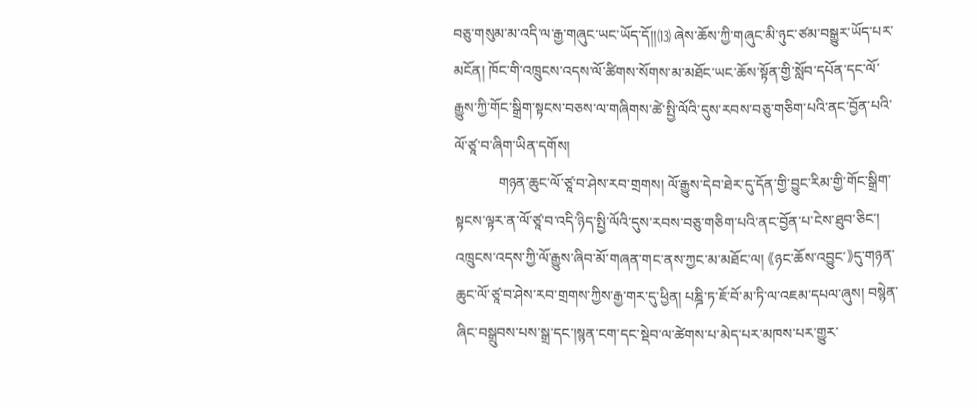བཅུ་གསུམ་མ་འདི་ལ་རྒྱ་གཞུང་ཡང་ཡོད་དོ།།⒀ ཞེས་ཆོས་ཀྱི་གཞུང་མི་ཉུང་ཙམ་བསྒྱུར་ཡོད་པར་མངོན། ཁོང་གི་འཁྲུངས་འདས་ལོ་ཚིགས་སོགས་མ་མཐོང་ཡང་ཆོས་སྟོན་གྱི་སློབ་དཔོན་དང་ལོ་རྒྱུས་ཀྱི་གོང་སྒྲིག་སྟངས་བཅས་ལ་གཞིགས་ཚེ་སྤྱི་ལོའི་དུས་རབས་བཅུ་གཅིག་པའི་ནང་བྱོན་པའི་ལོ་ཙཱ་བ་ཞིག་ཡིན་དགོས།
            གཉན་ཆུང་ལོ་ཙཱ་བ་ཤེས་རབ་གྲགས། ལོ་རྒྱུས་དེབ་ཐེར་དུ་དོན་གྱི་བྱུང་རིམ་གྱི་གོང་སྒྲིག་སྟངས་ལྟར་ན་ལོ་ཙཱ་བ་འདི་ཉིད་སྤྱི་ལོའི་དུས་རབས་བཅུ་གཅིག་པའི་ནང་བྱོན་པ་ངེས་ཐུབ་ཅིང་། འཁྲུངས་འདས་ཀྱི་ལོ་རྒྱུས་ཞིབ་མོ་གཞན་གང་ནས་ཀྱང་མ་མཐོང་ལ། 《ཉང་ཆོས་འབྱུང་》དུ་གཉན་ཆུང་ལོ་ཙཱ་བ་ཤེས་རབ་གྲགས་ཀྱིས་རྒྱ་གར་དུ་ཕྱིན། པཎྜི་ཏ་ཇོ་བོ་མ་ཏི་ལ་འཇམ་དཔལ་ཞུས། བསྙེན་ཞིང་བསྒྲུབས་པས་སྒྲ་དང་།སྙན་ངག་དང་སྡེབ་ལ་ཚེགས་པ་མེད་པར་མཁས་པར་གྱུར་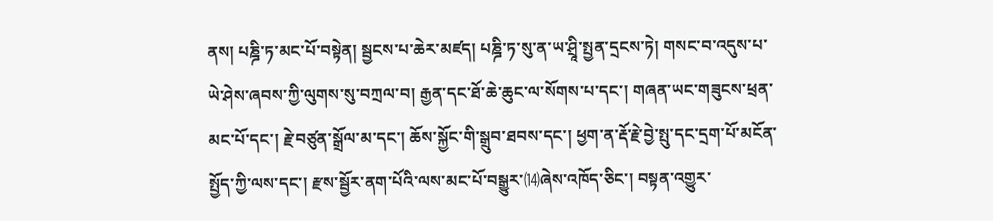ནས། པཎྜི་ཏ་མང་པོ་བསྟེན། སྦྱངས་པ་ཆེར་མཛད། པཎྜི་ཏ་སུ་ན་ཡ་ཤྲཱི་སྤྱན་དྲངས་ཏེ། གསང་བ་འདུས་པ་ཡེ་ཤེས་ཞབས་ཀྱི་ལུགས་སུ་བཀྲལ་བ། རྒྱན་དང་ཐོ་ཆེ་ཆུང་ལ་སོགས་པ་དང་། གཞན་ཡང་གཟུངས་ཕྲན་མང་པོ་དང་། རྗེ་བཙུན་སྒྲོལ་མ་དང་། ཆོས་སྐྱོང་གི་སྒྲུབ་ཐབས་དང་། ཕྱག་ན་རྡོ་རྗེ་བྱེ་སྤུ་དང་དྲག་པོ་མངོན་སྤྱོད་ཀྱི་ལས་དང་། རྫས་སྦྱོར་ནག་པོའི་ལས་མང་པོ་བསྒྱུར་⒁ཞེས་འཁོད་ཅིང་། བསྟན་འགྱུར་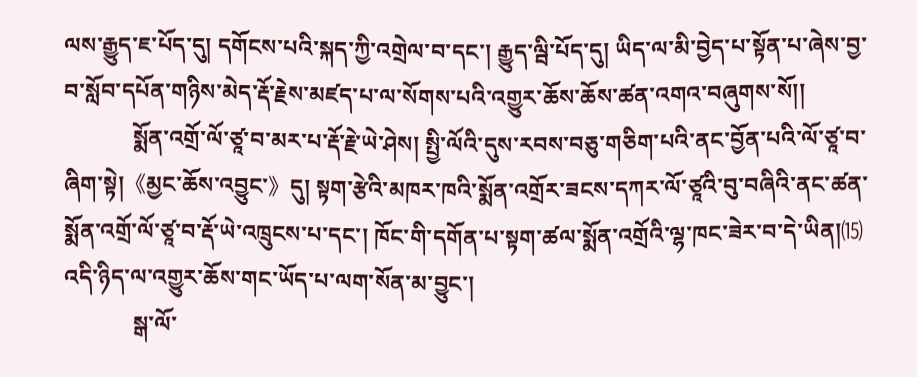ལས་རྒྱུད་ཇ་པོད་དུ། དགོངས་པའི་སྐད་ཀྱི་འགྲེལ་བ་དང་། རྒྱུད་ལྦི་པོད་དུ། ཡིད་ལ་མི་བྱེད་པ་སྟོན་པ་ཞེས་བྱ་བ་སློབ་དཔོན་གཉིས་མེད་རྡོ་རྗེས་མཛད་པ་ལ་སོགས་པའི་འགྱུར་ཆོས་ཆོས་ཚན་འགའ་བཞུགས་སོ།།
            སྨོན་འགྲོ་ལོ་ཙཱ་བ་མར་པ་རྡོ་རྗེ་ཡེ་ཤེས། སྤྱི་ལོའི་དུས་རབས་བཅུ་གཅིག་པའི་ནང་བྱོན་པའི་ལོ་ཙཱ་བ་ཞིག་སྟེ།《མྱང་ཆོས་འབྱུང་》དུ། སྟག་རྩེའི་མཁར་ཁའི་སྨོན་འགྲོར་ཟངས་དཀར་ལོ་ཙཱའི་བུ་བཞིའི་ནང་ཚན་སྨོན་འགྲོ་ལོ་ཙཱ་བ་རྡོ་ཡེ་འཁྲུངས་པ་དང་། ཁོང་གི་དགོན་པ་སྟག་ཚལ་སྨོན་འགྲོའི་ལྷ་ཁང་ཟེར་བ་དེ་ཡིན།⒂ འདི་ཉིད་ལ་འགྱུར་ཆོས་གང་ཡོད་པ་ལག་སོན་མ་བྱུང་།
            སྒ་ལོ་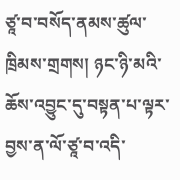ཙཱ་བ་བསོད་ནམས་ཚུལ་ཁྲིམས་གྲགས། ཉང་ཉི་མའི་ཆོས་འབྱུང་དུ་བསྟན་པ་ལྟར་བྱས་ན་ལོ་ཙཱ་བ་འདི་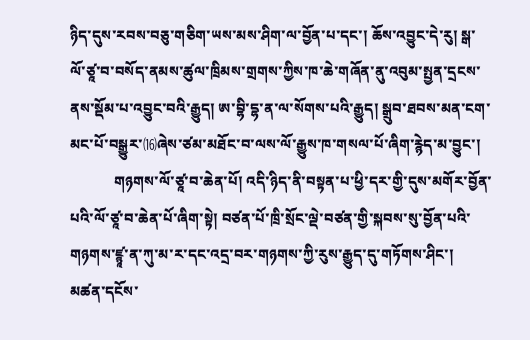ཉིད་དུས་རབས་བཅུ་གཅིག་ཡས་མས་ཤིག་ལ་བྱོན་པ་དང་། ཆོས་འབྱུང་དེ་རུ། སྒ་ལོ་ཙཱ་བ་བསོད་ནམས་ཚུལ་ཁྲིམས་གྲགས་ཀྱིས་ཁ་ཆེ་གཞོན་ནུ་འབུམ་སྤྱན་དྲངས་ནས་སྡོམ་པ་འབྱུང་བའི་རྒྱུད། ཨ་བྷི་དྷ་ན་ལ་སོགས་པའི་རྒྱུད། སྒྲུབ་ཐབས་མན་ངག་མང་པོ་བསྒྱུར་⒃ཞེས་ཙམ་མཐོང་བ་ལས་ལོ་རྒྱུས་ཁ་གསལ་པོ་ཞིག་རྙེད་མ་བྱུང་།
            གཉགས་ལོ་ཙཱ་བ་ཆེན་པོ། འདི་ཉིད་ནི་བསྟན་པ་ཕྱི་དར་གྱི་དུས་མགོར་བྱོན་པའི་ལོ་ཙཱ་བ་ཆེན་པོ་ཞིག་སྟེ། བཙན་པོ་ཁྲི་སྲོང་ལྡེ་བཙན་གྱི་སྐབས་སུ་བྱོན་པའི་གཉགས་ཛྙཱ་ན་ཀུ་མ་ར་དང་འདྲ་བར་གཉགས་ཀྱི་རུས་རྒྱུད་དུ་གཏོགས་ཤིང་། མཚན་དངོས་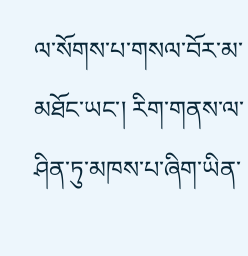ལ་སོགས་པ་གསལ་བོར་མ་མཐོང་ཡང་། རིག་གནས་ལ་ཤིན་ཏུ་མཁས་པ་ཞིག་ཡིན་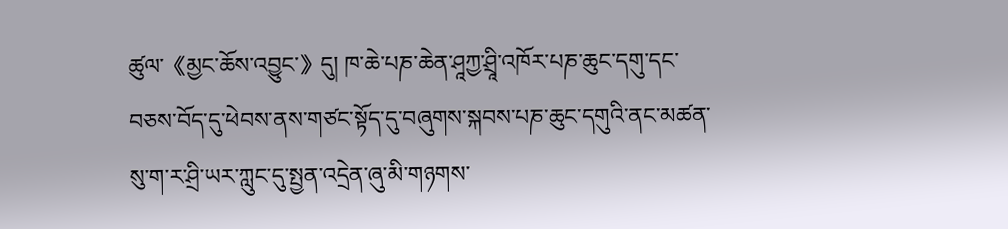ཚུལ་《མྱང་ཆོས་འབྱུང་》དུ། ཁ་ཆེ་པཎ་ཆེན་ཤཱཀྱ་ཤྲཱི་འཁོར་པཎ་ཆུང་དགུ་དང་བཅས་བོད་དུ་ཕེབས་ནས་གཙང་སྟོད་དུ་བཞུགས་སྐབས་པཎ་ཆུང་དགུའི་ནང་མཚན་སུ་ག་ར་ཤྲི་ཡར་ཀླུང་དུ་སྤྱན་འདྲེན་ཞུ་མི་གཉགས་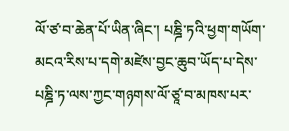ལོ་ཙ་བ་ཆེན་པོ་ཡིན་ཞིང་། པཎྜི་ཏའི་ཕྱག་གཡོག་མངའ་རིས་པ་དགེ་མཛེས་བྱང་ཆུབ་ཡོད་པ་དེས་པཎྜི་ཏ་ལས་ཀྱང་གཉགས་ལོ་ཙཱ་བ་མཁས་པར་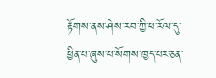རྟོགས་ནས་ཤེས་རབ་ཀྱི་ཕ་རོལ་དུ་ཕྱིན་པ་ཞུས་པ་སོགས་ཁྱད་པར་ཅན་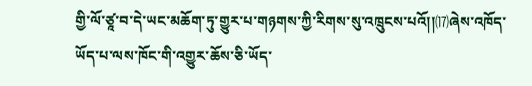གྱི་ལོ་ཙཱ་བ་དེ་ཡང་མཆོག་ཏུ་གྱུར་པ་གཉགས་ཀྱི་རིགས་སུ་འཁྲུངས་པའོ།།⒄ཞེས་འཁོད་ཡོད་པ་ལས་ཁོང་གི་འགྱུར་ཆོས་ཅི་ཡོད་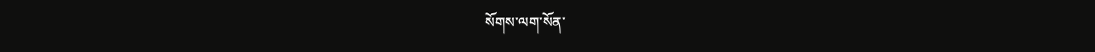སོགས་ལག་སོན་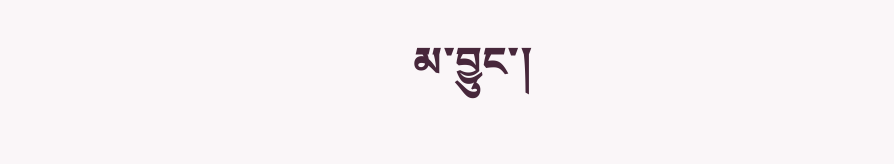མ་བྱུང་།